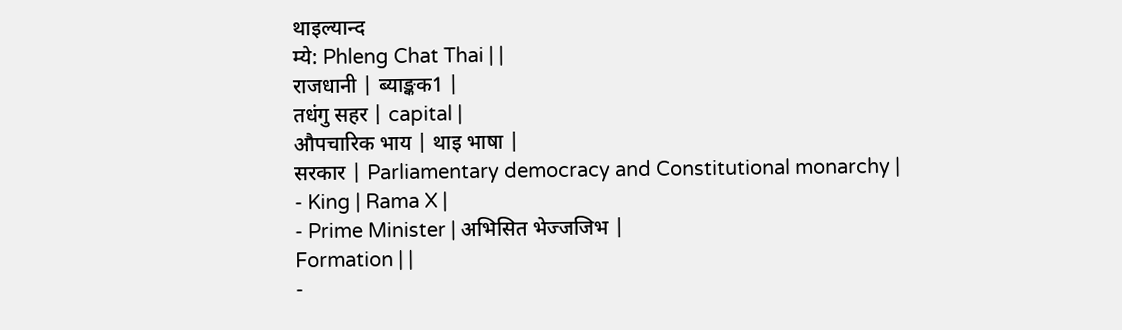थाइल्यान्द
म्ये: Phleng Chat Thai | |
राजधानी | ब्याङ्कक1 |
तधंगु सहर | capital |
औपचारिक भाय | थाइ भाषा |
सरकार | Parliamentary democracy and Constitutional monarchy |
- King | Rama X |
- Prime Minister | अभिसित भेज्जजिभ |
Formation | |
-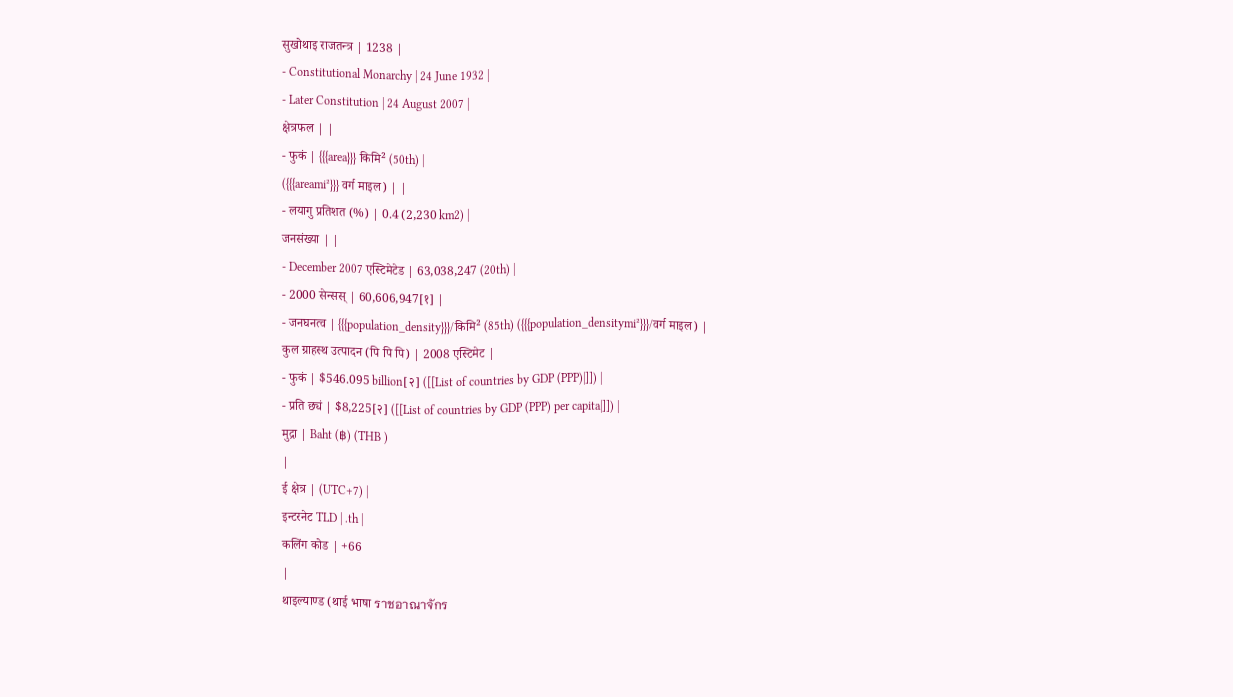सुखोथाइ राजतन्त्र | 1238 |
- Constitutional Monarchy | 24 June 1932 |
- Later Constitution | 24 August 2007 |
क्षेत्रफल | |
- फुकं | {{{area}}} किमि² (50th) |
({{{areami²}}} वर्ग माइल) | |
- लयागु प्रतिशत (%) | 0.4 (2,230 km2) |
जनसंख्या | |
- December 2007 एस्टिमेटेड | 63,038,247 (20th) |
- 2000 सेन्सस् | 60,606,947[१] |
- जनघनत्व | {{{population_density}}}/किमि² (85th) ({{{population_densitymi²}}}/वर्ग माइल) |
कुल ग्राहस्थ उत्पादन (पि पि पि) | 2008 एस्टिमेट |
- फुकं | $546.095 billion[२] ([[List of countries by GDP (PPP)|]]) |
- प्रति छ्यं | $8,225[२] ([[List of countries by GDP (PPP) per capita|]]) |
मुद्रा | Baht (฿) (THB )
|
ई क्षेत्र | (UTC+7) |
इन्टरनेट TLD | .th |
कलिंग कोड | +66
|
थाइल्याण्ड (थाई भाषा ราชอาณาจักร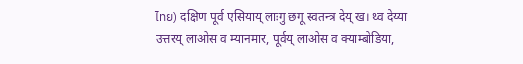ไทย) दक्षिण पूर्व एसियाय् लाःगु छगू स्वतन्त्र देय् ख। थ्व देय्या उत्तरय् लाओस व म्यानमार, पूर्वय् लाओस व क्याम्बोडिया,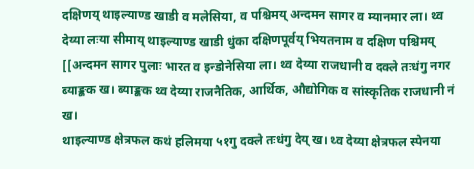दक्षिणय् थाइल्याण्ड खाडी व मलेसिया, व पश्चिमय् अन्दमन सागर व म्यानमार ला। थ्व देय्या लःया सीमाय् थाइल्याण्ड खाडी धुंका दक्षिणपूर्वय् भियतनाम व दक्षिण पश्चिमय् [[अन्दमन सागर पुलाः भारत व इन्डोनेसिया ला। थ्व देय्या राजधानी व दक्ले तःधंगु नगर ब्याङ्कक ख। ब्याङ्कक थ्व देय्या राजनैतिक, आर्थिक, औद्योगिक व सांस्कृतिक राजधानी नं ख।
थाइल्याण्ड क्षेत्रफल कथं हलिमया ५१गु दक्ले तःधंगु देय् ख। थ्व देय्या क्षेत्रफल स्पेनया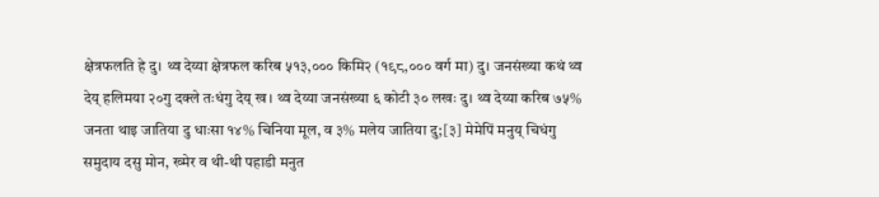क्षेत्रफलति हे दु। थ्व देय्या क्षेत्रफल करिब ५१३,००० किमि२ (१९८,००० वर्ग मा) दु। जनसंख्या कथं थ्व देय् हलिमया २०गु दक्ले तःधंगु देय् ख। थ्व देय्या जनसंख्या ६ कोटी ३० लखः दु। थ्व देय्या करिब ७५% जनता थाइ जातिया दु धाःसा १४% चिनिया मूल, व ३% मलेय जातिया दु;[३] मेमेपिं मनुय् चिधंगु समुदाय दसु मोन, ख्मेर व थी-थी पहाडी मनुत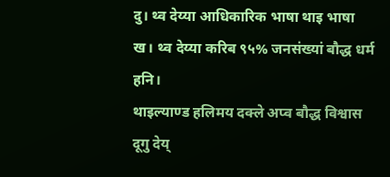दु। थ्व देय्या आधिकारिक भाषा थाइ भाषा ख। थ्व देय्या करिब ९५% जनसंख्यां बौद्ध धर्म हनि।
थाइल्याण्ड हलिमय दक्ले अप्व बौद्ध विश्वास दूगु देय्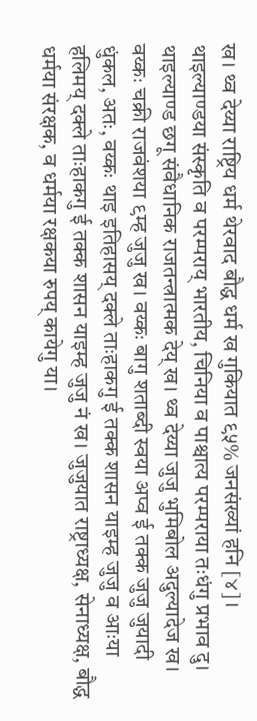ख। थ्व देय्या राष्ट्रिय धर्म थेरवाद बौद्ध धर्म ख गुकियात ९५% जनसंख्यां हनि [४]। थाइल्याण्डया संस्कृति व परम्पराय् भारतीय, चिनिया व पाश्चात्य परम्पराया तःधंगु प्रभाव दु।
थाइल्याण्ड छगू संवैधानिक राजतन्त्रात्मक देय् ख। थ्व देय्या जुजु भुमिबोल अदुल्यादेज ख। वय्कः चक्री राजवंशया ९म्ह जुजु ख। वय्कः बागु शताब्दी स्वया अप्व ई तक्क जुजु जुयादी धुंकल, अतः, वय्कः थाइ इतिहासय् दक्ले ताःहाकगु ई तक्क शासन याइम्ह जुजु व आःया हलिमय् दक्ले ताःहाकगु ई तक्क शासन याइम्ह जुजु नं ख। जुजुयात राष्ट्राध्यक्ष, सेनाध्यक्ष, बौद्ध धर्मया संरक्षक, व धर्मया रक्षकया रुपय् कायेगु या।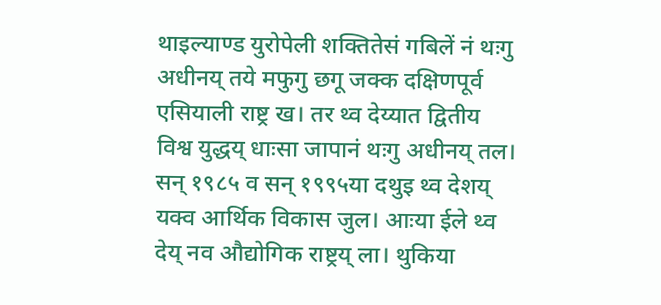थाइल्याण्ड युरोपेली शक्तितेसं गबिलें नं थःगु अधीनय् तये मफुगु छगू जक्क दक्षिणपूर्व एसियाली राष्ट्र ख। तर थ्व देय्यात द्वितीय विश्व युद्धय् धाःसा जापानं थःगु अधीनय् तल।
सन् १९८५ व सन् १९९५या दथुइ थ्व देशय् यक्व आर्थिक विकास जुल। आःया ईले थ्व देय् नव औद्योगिक राष्ट्रय् ला। थुकिया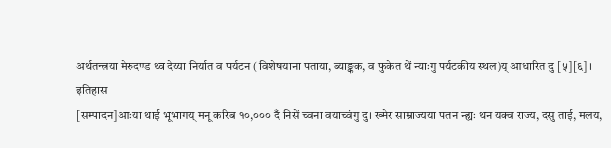अर्थतन्त्रया मेरुदण्ड थ्व देय्या निर्यात व पर्यटन (विशेषयाना पताया, ब्याङ्कक, व फुकेत थें न्याःगु पर्यटकीय स्थल)य् आधारित दु [५][६]।
इतिहास
[सम्पादन]आःया थाई भूभागय् मनू करिब १०,००० दँ निसें च्वना वयाच्वंगु दु। ख्मेर साम्राज्यया पतन न्ह्यः थन यक्व राज्य, दसु ताई, मलय,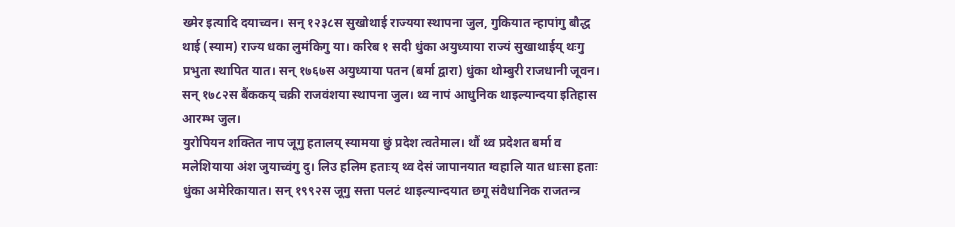ख्मेर इत्यादि दयाच्वन। सन् १२३८स सुखोथाई राज्यया स्थापना जुल, गुकियात न्हापांगु बौद्ध थाई (स्याम) राज्य धका लुमंकिगु या। करिब १ सदी धुंका अयुध्याया राज्यं सुखाथाईय् थःगु प्रभुता स्थापित यात। सन् १७६७स अयुध्याया पतन (बर्मा द्वारा) धुंका थोम्बुरी राजधानी जूवन। सन् १७८२स बैंककय् चक्री राजवंशया स्थापना जुल। थ्व नापं आधुनिक थाइल्यान्दया इतिहास आरम्भ जुल।
युरोपियन शक्तित नाप जूगु हतालय् स्यामया छुं प्रदेश त्वतेमाल। थौं थ्व प्रदेशत बर्मा व मलेशियाया अंश जुयाच्वंगु दु। लिउ हलिम हताःय् थ्व देसं जापानयात ग्वहालि यात धाःसा हताः धुंका अमेरिकायात। सन् १९९२स जूगु सत्ता पलटं थाइल्यान्दयात छगू संवैधानिक राजतन्त्र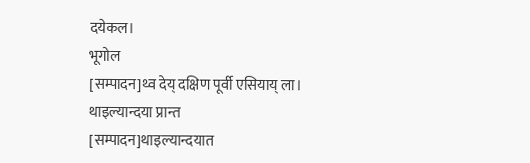दयेकल।
भूगोल
[सम्पादन]थ्व देय् दक्षिण पूर्वी एसियाय् ला।
थाइल्यान्दया प्रान्त
[सम्पादन]थाइल्यान्दयात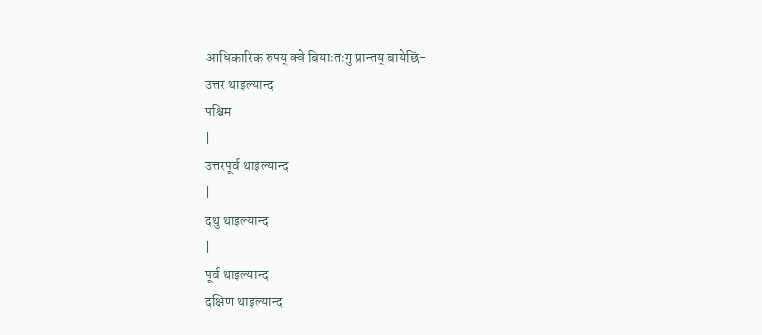आधिकारिक रुपय् क्वे बियाःतःगु प्रान्तय् बायेछिं-
उत्तर थाइल्यान्द
पश्चिम
|
उत्तरपूर्व थाइल्यान्द
|
दथु थाइल्यान्द
|
पूर्व थाइल्यान्द
दक्षिण थाइल्यान्द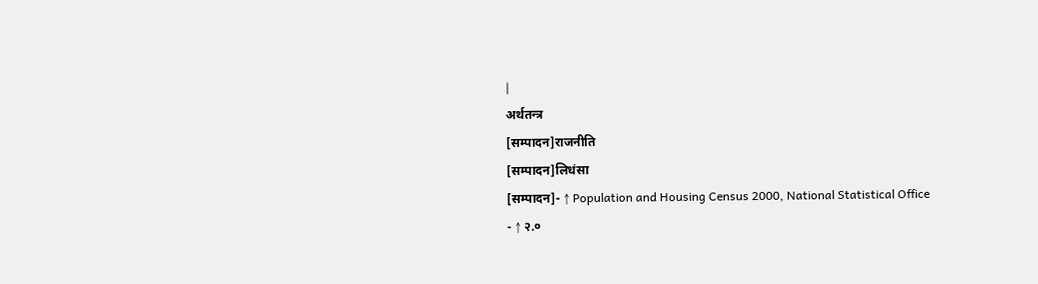|
अर्थतन्त्र
[सम्पादन]राजनीति
[सम्पादन]लिधंसा
[सम्पादन]- ↑ Population and Housing Census 2000, National Statistical Office
- ↑ २.०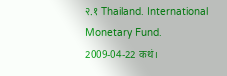२.१ Thailand. International Monetary Fund. 2009-04-22 कथं।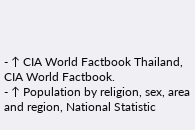- ↑ CIA World Factbook Thailand, CIA World Factbook.
- ↑ Population by religion, sex, area and region, National Statistic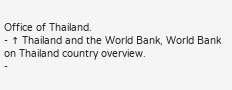Office of Thailand.
- ↑ Thailand and the World Bank, World Bank on Thailand country overview.
-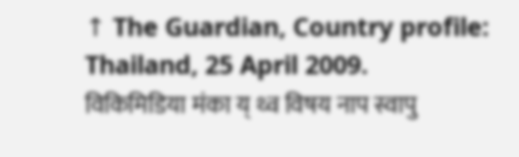↑ The Guardian, Country profile: Thailand, 25 April 2009.
विकिमिडिया मंका य् थ्व विषय नाप स्वापु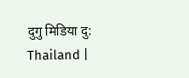दुगु मिडिया दु: Thailand |